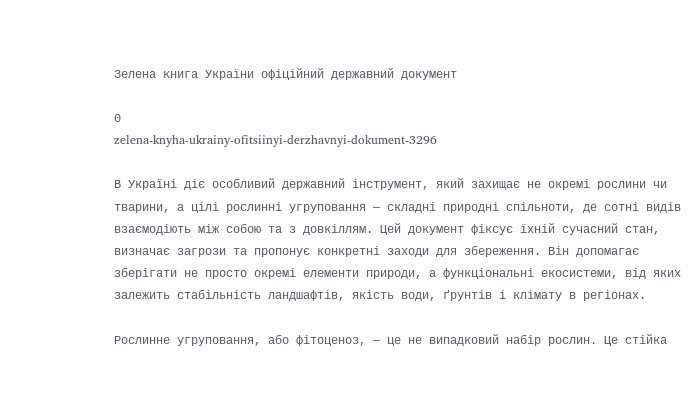Зелена книга України офіційний державний документ

0
zelena-knyha-ukrainy-ofitsiinyi-derzhavnyi-dokument-3296

В Україні діє особливий державний інструмент, який захищає не окремі рослини чи тварини, а цілі рослинні угруповання — складні природні спільноти, де сотні видів взаємодіють між собою та з довкіллям. Цей документ фіксує їхній сучасний стан, визначає загрози та пропонує конкретні заходи для збереження. Він допомагає зберігати не просто окремі елементи природи, а функціональні екосистеми, від яких залежить стабільність ландшафтів, якість води, ґрунтів і клімату в регіонах.

Рослинне угруповання, або фітоценоз, — це не випадковий набір рослин. Це стійка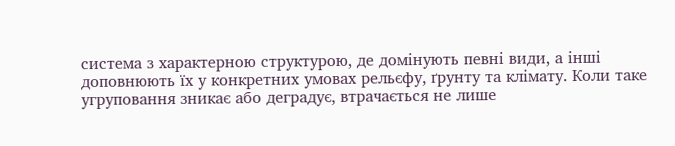система з характерною структурою, де домінують певні види, а інші доповнюють їх у конкретних умовах рельєфу, ґрунту та клімату. Коли таке угруповання зникає або деградує, втрачається не лише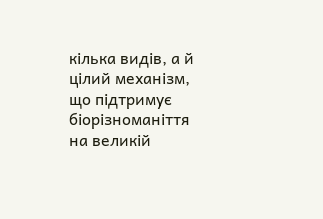кілька видів, а й цілий механізм, що підтримує біорізноманіття на великій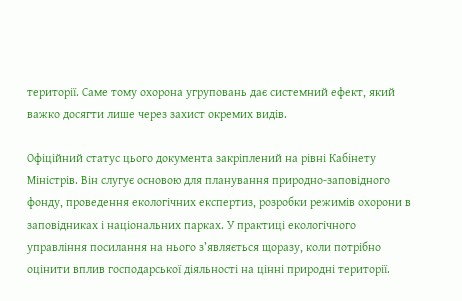території. Саме тому охорона угруповань дає системний ефект, який важко досягти лише через захист окремих видів.

Офіційний статус цього документа закріплений на рівні Кабінету Міністрів. Він слугує основою для планування природно-заповідного фонду, проведення екологічних експертиз, розробки режимів охорони в заповідниках і національних парках. У практиці екологічного управління посилання на нього з’являється щоразу, коли потрібно оцінити вплив господарської діяльності на цінні природні території.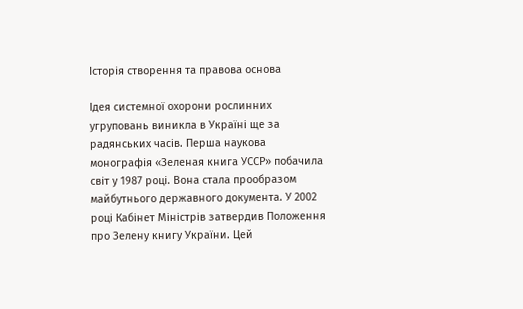Історія створення та правова основа

Ідея системної охорони рослинних угруповань виникла в Україні ще за радянських часів. Перша наукова монографія «Зеленая книга УССР» побачила світ у 1987 році. Вона стала прообразом майбутнього державного документа. У 2002 році Кабінет Міністрів затвердив Положення про Зелену книгу України. Цей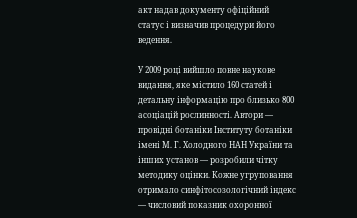акт надав документу офіційний статус і визначив процедури його ведення.

У 2009 році вийшло повне наукове видання, яке містило 160 статей і детальну інформацію про близько 800 асоціацій рослинності. Автори — провідні ботаніки Інституту ботаніки імені М. Г. Холодного НАН України та інших установ — розробили чітку методику оцінки. Кожне угруповання отримало синфітосозологічний індекс — числовий показник охоронної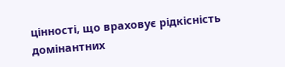цінності, що враховує рідкісність домінантних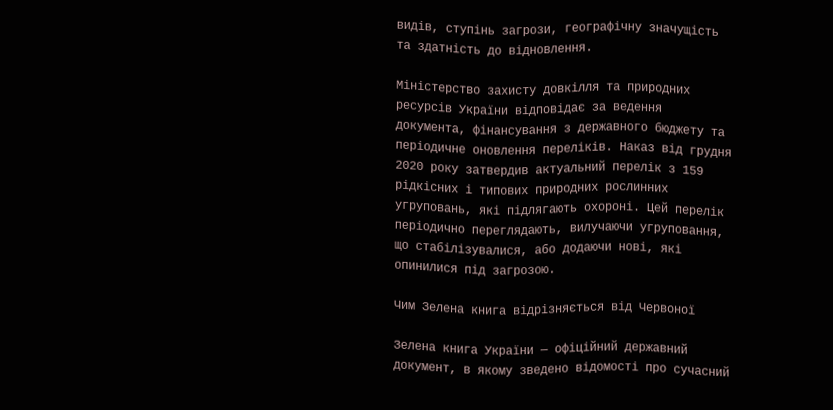видів, ступінь загрози, географічну значущість та здатність до відновлення.

Міністерство захисту довкілля та природних ресурсів України відповідає за ведення документа, фінансування з державного бюджету та періодичне оновлення переліків. Наказ від грудня 2020 року затвердив актуальний перелік з 159 рідкісних і типових природних рослинних угруповань, які підлягають охороні. Цей перелік періодично переглядають, вилучаючи угруповання, що стабілізувалися, або додаючи нові, які опинилися під загрозою.

Чим Зелена книга відрізняється від Червоної

Зелена книга України — офіційний державний документ, в якому зведено відомості про сучасний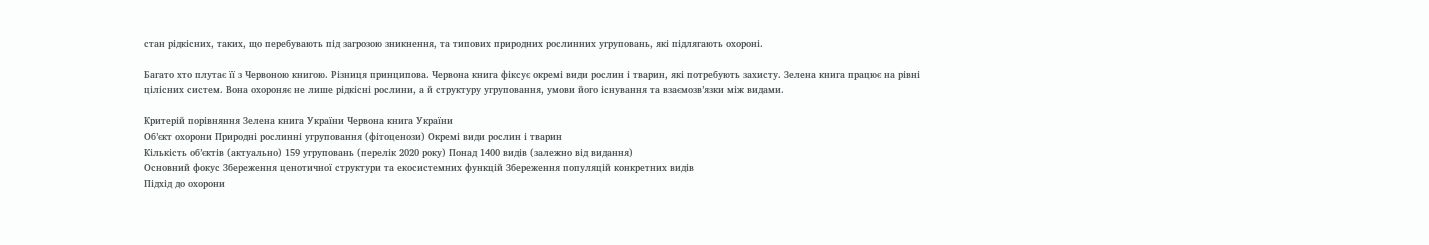стан рідкісних, таких, що перебувають під загрозою зникнення, та типових природних рослинних угруповань, які підлягають охороні.

Багато хто плутає її з Червоною книгою. Різниця принципова. Червона книга фіксує окремі види рослин і тварин, які потребують захисту. Зелена книга працює на рівні цілісних систем. Вона охороняє не лише рідкісні рослини, а й структуру угруповання, умови його існування та взаємозв’язки між видами.

Критерій порівняння Зелена книга України Червона книга України
Об’єкт охорони Природні рослинні угруповання (фітоценози) Окремі види рослин і тварин
Кількість об’єктів (актуально) 159 угруповань (перелік 2020 року) Понад 1400 видів (залежно від видання)
Основний фокус Збереження ценотичної структури та екосистемних функцій Збереження популяцій конкретних видів
Підхід до охорони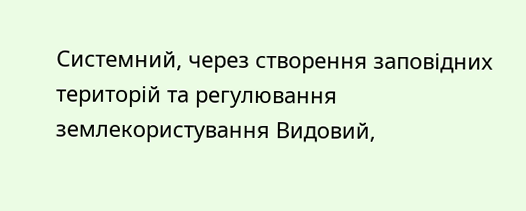Системний, через створення заповідних територій та регулювання землекористування Видовий,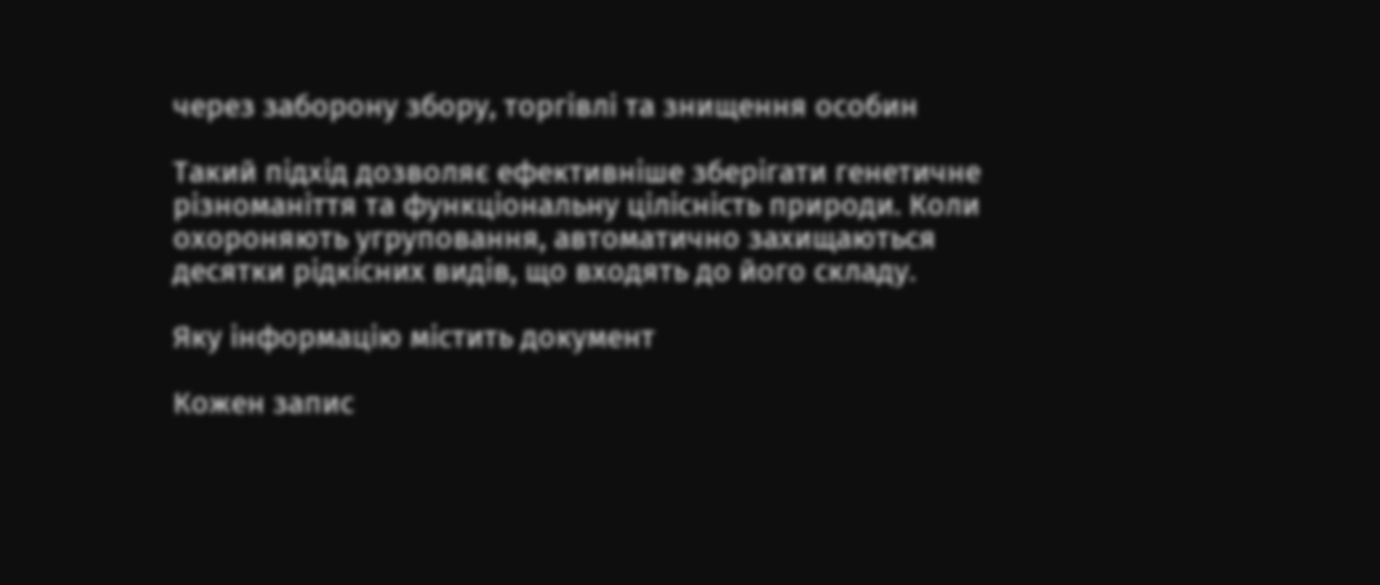через заборону збору, торгівлі та знищення особин

Такий підхід дозволяє ефективніше зберігати генетичне різноманіття та функціональну цілісність природи. Коли охороняють угруповання, автоматично захищаються десятки рідкісних видів, що входять до його складу.

Яку інформацію містить документ

Кожен запис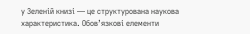у Зеленій книзі — це структурована наукова характеристика. Обов’язкові елементи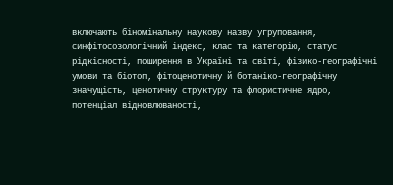включають біномінальну наукову назву угруповання, синфітосозологічний індекс, клас та категорію, статус рідкісності, поширення в Україні та світі, фізико-географічні умови та біотоп, фітоценотичну й ботаніко-географічну значущість, ценотичну структуру та флористичне ядро, потенціал відновлюваності,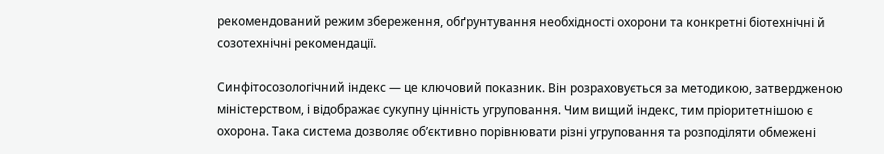рекомендований режим збереження, обґрунтування необхідності охорони та конкретні біотехнічні й созотехнічні рекомендації.

Синфітосозологічний індекс — це ключовий показник. Він розраховується за методикою, затвердженою міністерством, і відображає сукупну цінність угруповання. Чим вищий індекс, тим пріоритетнішою є охорона. Така система дозволяє об’єктивно порівнювати різні угруповання та розподіляти обмежені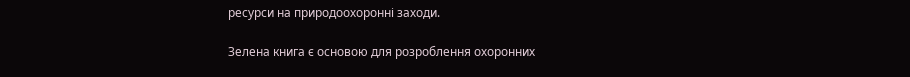ресурси на природоохоронні заходи.

Зелена книга є основою для розроблення охоронних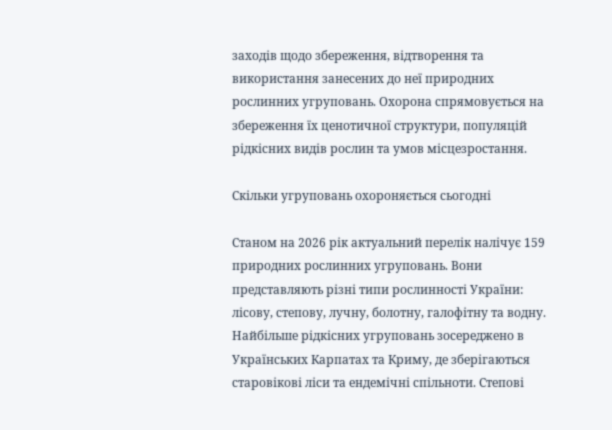заходів щодо збереження, відтворення та використання занесених до неї природних рослинних угруповань. Охорона спрямовується на збереження їх ценотичної структури, популяцій рідкісних видів рослин та умов місцезростання.

Скільки угруповань охороняється сьогодні

Станом на 2026 рік актуальний перелік налічує 159 природних рослинних угруповань. Вони представляють різні типи рослинності України: лісову, степову, лучну, болотну, галофітну та водну. Найбільше рідкісних угруповань зосереджено в Українських Карпатах та Криму, де зберігаються старовікові ліси та ендемічні спільноти. Степові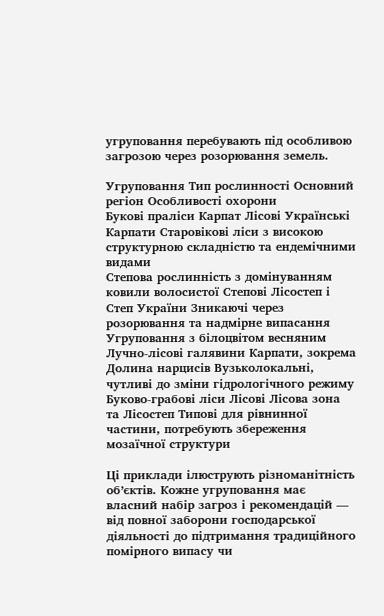угруповання перебувають під особливою загрозою через розорювання земель.

Угруповання Тип рослинності Основний регіон Особливості охорони
Букові праліси Карпат Лісові Українські Карпати Старовікові ліси з високою структурною складністю та ендемічними видами
Степова рослинність з домінуванням ковили волосистої Степові Лісостеп і Степ України Зникаючі через розорювання та надмірне випасання
Угруповання з білоцвітом весняним Лучно-лісові галявини Карпати, зокрема Долина нарцисів Вузьколокальні, чутливі до зміни гідрологічного режиму
Буково-грабові ліси Лісові Лісова зона та Лісостеп Типові для рівнинної частини, потребують збереження мозаїчної структури

Ці приклади ілюструють різноманітність об’єктів. Кожне угруповання має власний набір загроз і рекомендацій — від повної заборони господарської діяльності до підтримання традиційного помірного випасу чи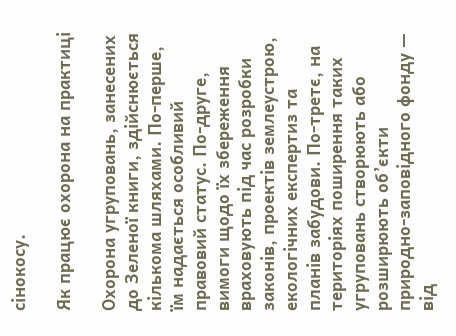сінокосу.

Як працює охорона на практиці

Охорона угруповань, занесених до Зеленої книги, здійснюється кількома шляхами. По-перше, їм надається особливий правовий статус. По-друге, вимоги щодо їх збереження враховують під час розробки законів, проектів землеустрою, екологічних експертиз та планів забудови. По-третє, на територіях поширення таких угруповань створюють або розширюють об’єкти природно-заповідного фонду — від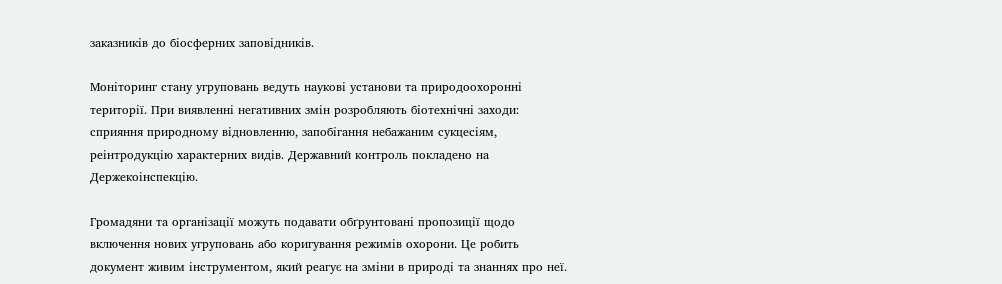заказників до біосферних заповідників.

Моніторинг стану угруповань ведуть наукові установи та природоохоронні території. При виявленні негативних змін розробляють біотехнічні заходи: сприяння природному відновленню, запобігання небажаним сукцесіям, реінтродукцію характерних видів. Державний контроль покладено на Держекоінспекцію.

Громадяни та організації можуть подавати обґрунтовані пропозиції щодо включення нових угруповань або коригування режимів охорони. Це робить документ живим інструментом, який реагує на зміни в природі та знаннях про неї.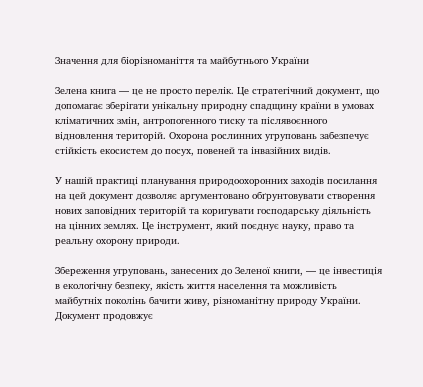Значення для біорізноманіття та майбутнього України

Зелена книга — це не просто перелік. Це стратегічний документ, що допомагає зберігати унікальну природну спадщину країни в умовах кліматичних змін, антропогенного тиску та післявоєнного відновлення територій. Охорона рослинних угруповань забезпечує стійкість екосистем до посух, повеней та інвазійних видів.

У нашій практиці планування природоохоронних заходів посилання на цей документ дозволяє аргументовано обґрунтовувати створення нових заповідних територій та коригувати господарську діяльність на цінних землях. Це інструмент, який поєднує науку, право та реальну охорону природи.

Збереження угруповань, занесених до Зеленої книги, — це інвестиція в екологічну безпеку, якість життя населення та можливість майбутніх поколінь бачити живу, різноманітну природу України. Документ продовжує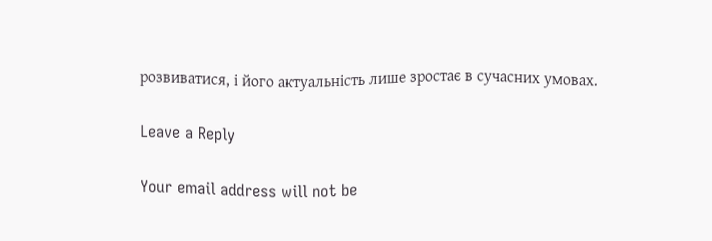розвиватися, і його актуальність лише зростає в сучасних умовах.

Leave a Reply

Your email address will not be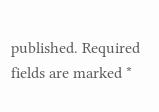published. Required fields are marked *